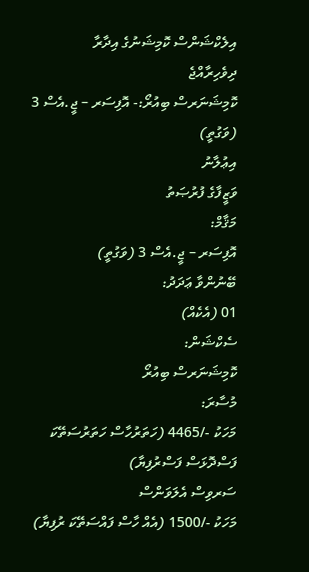އިލެކްޝަންސް ކޮމިޝަނުގެ އިދާރާ
ދިވެހިރާއްޖެ
ކޮމިޝަނަރސް ބިއުރޯ:- އޮފިސަރ – ޖީ.އެސް 3 (ވަގުތީ)
އިޢުލާނު
ވަޒީފާގެ ފުރުޞަތު
މަޤާމް:
އޮފިސަރ – ޖީ.އެސް 3 (ވަގުތީ)
ބޭނުންވާ ޢަދަދު:
01 (އެކެއް)
ސެކްޝަން:
ކޮމިޝަނަރސް ބިއުރޯ
މުސާރަ:
މަހަކު -/4465 (ހަތަރުހާސް ހަތަރުސަތޭކަ ފަސްދޮޅަސް ފަސްރުފިޔާ)
ސަރވިސް އެލަވަންސް
މަހަކު -/1500 (އެއް ހާސް ފައްސަތޭކަ ރުފިޔާ)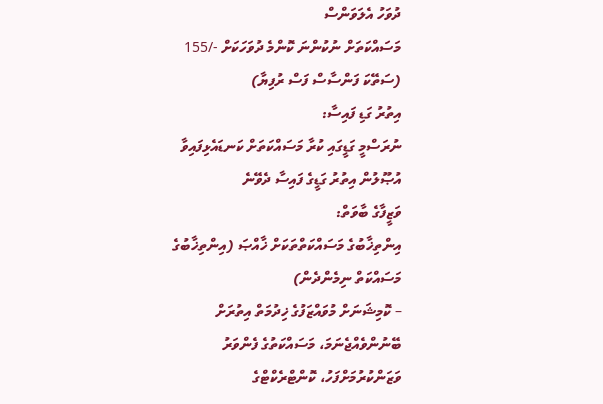ދުވަހު އެލަވަންސް
މަސައްކަތަށް ނުކުންނަ ކޮންމެ ދުވަހަކަށް -/155 (ސަތޭކަ ފަންސާސް ފަސް ރުފިޔާ)
އިތުރު ގަޑި ފައިސާ:
ނުރަސްމީ ގަޑީގައި ކުރާ މަސައްކަތަށް ކަނޑައެޅިފައިވާ އުޞޫލުން އިތުރު ގަޑީގެ ފައިސާ ދެވޭނެ
ވަޒީފާގެ ބާވަތް:
އިންތިޚާބުގެ މަސައްކަތްތަކަށް ޚާއްޞަ (އިންތިޚާބުގެ މަސައްކަތް ނިމެންދެން)
– ކޮމިޝަނަށް މުވައްޒަފުގެ ޚިދުމަތް އިތުރަށް ބޭނުންވެއްޖެނަމަ، މަސައްކަތުގެ ފެންވަރު ވަޒަންކުރުމަށްފަހު، ކޮންޓްރެކްޓްގެ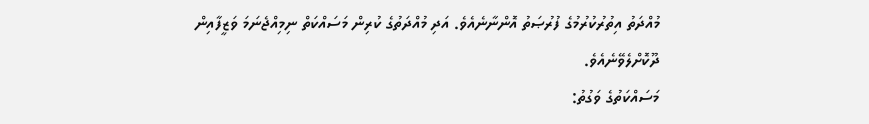މުއްދަތު އިތުރުކުރުމުގެ ފުރުޞަތު އޮންނާނެއެވެ. އަދި މުއްދަތުގެ ކުރިން މަސައްކަތް ނިމިއްޖެނަމަ ވަޒީފާއިން ދޫކޮށްލެވޭނެއެވެ.
މަސައްކަތުގެ ވަގުތު: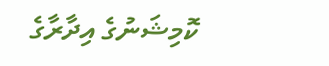ކޮމިޝަނުގެ އިދާރާގެ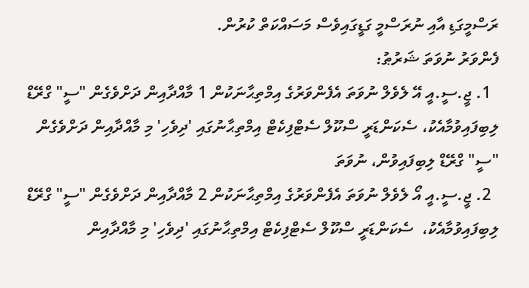ރަސްމީގަޑި އާއި ނުރަސްމީ ގަޑީގައިވެސް މަސައްކަތް ކުރުން.
ފެންވަރު ނުވަތަ ޝަރުޠު:
  1. ޖީ.ސީ.އީ އޭ ލެވެލް ނުވަތަ އެފެންވަރުގެ އިމްތިޙާނަކުން 1 މާއްދާއިން ދަށްވެގެން "ސީ" ގްރޭޑް ލިބިފައިވުމާއެކު، ސެކަންޑަރީ ސްކޫލް ސެޓްފިކެޓް އިމްތިޙާނުގައި 'ދިވެހި' މި މާއްދާއިން ދަށްވެގެން "ސީ" ގްރޭޑް ލިބިފައިވުން، ނުވަތަ
  2. ޖީ.ސީ.އީ އޯ ލެވެލް ނުވަތަ އެފެންވަރުގެ އިމްތިޙާނަކުން 2 މާއްދާއިން ދަށްވެގެން "ސީ" ގްރޭޑް ލިބިފައިވުމާއެކު،  ސެކަންޑަރީ ސްކޫލް ސެޓްފިކެޓް އިމްތިޙާނުގައި 'ދިވެހި' މި މާއްދާއިން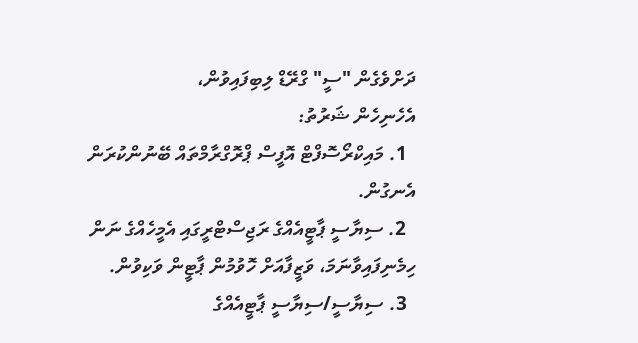ދަށްވެގެން "ސީ" ގްރޭޑް ލިބިފައިވުން،
އެހެނިހެން ޝަރުތު:
  1. މައިކްރޯސޮފްޓް އޮފީސް ޕްރޮގްރާމްތައް ބޭނުންކުރަން އެނގުން.
  2. ސިޔާސީ ޕާޓީއެއްގެ ރަޖިސްޓްރީގައި އެމީހެއްގެ ނަން ހިމެނިފައިވާނަމަ، ވަޒީފާއަށް ހޮވުމުން ޕާޓީން ވަކިވުން.
  3. ސިޔާސީ/ސިޔާސީ ޕާޓީއެއްގެ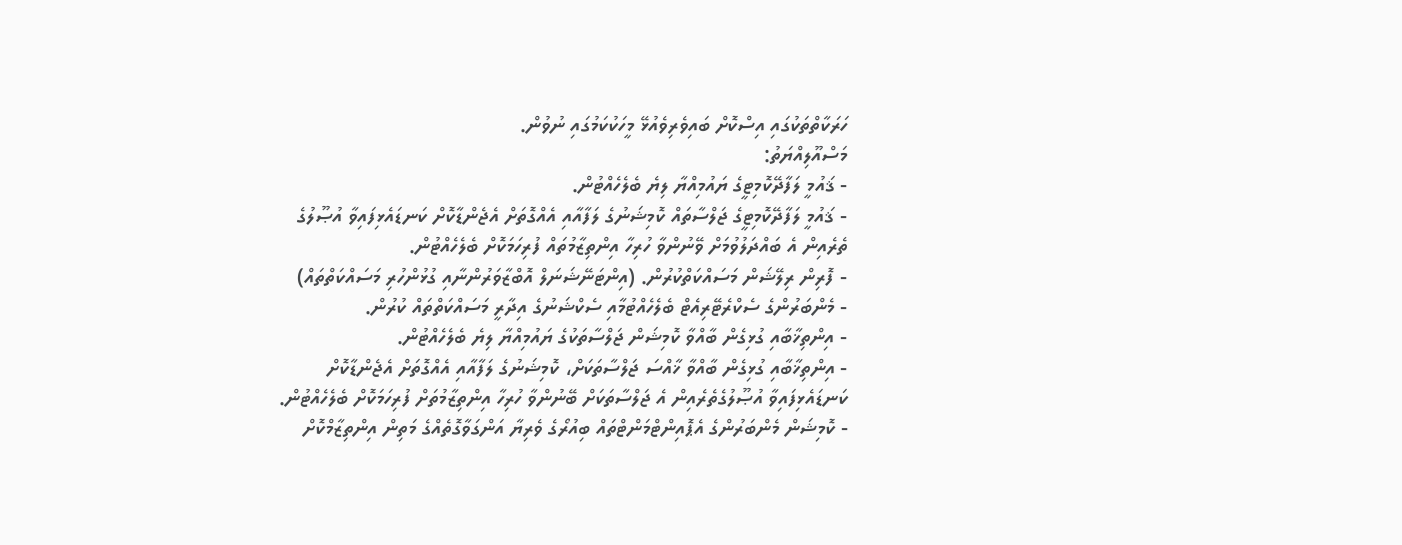ހަރަކާތްތަކުގައި އިސްކޮށް ބައިވެރިވެއުޅޭ މީހަކުކަމުގައި ނުވުން.
މަސްއޫލިއްޔަތު:
- ޤައުމީ ލަފާދޭކޮމިޓީގެ ޔައުމިއްޔާ ލިޔެ ބެލެހެއްޓުން.
- ޤައުމީ ލަފާދޭކޮމިޓީގެ ޖަލްސާތައް ކޮމިޝަނުގެ ލަފާއާއި އެއްގޮތަށް އެޖެންޑާކޮށް ކަނޑައެޅިފައިވާ އުޞޫލުގެ ތެރެއިން އެ ބައްދަލުވުމަށް ވޭނުންވާ ހުރިހާ އިންތިޒާމުތައް ފުރިހަމަކޮށް ބެލެހެއްޓުން.
- ފޮރިން ރިލޭޝަން މަސައްކަތްކުރުން. (އިންޓަނޭޝަނަލް އޮބްޒާވަރުންނާއި ގުޅުންހުރި މަސައްކަތްތައް)
- މެންބަރުންގެ ސެކްރެޓޭރިއެޓް ބެލެހެއްޓުމާއި ސެކްޝަނުގެ އިދާރީ މަސައްކަތްތައް ކުރުން.
- އިންތިޚާބާއި ގުޅިގެން ބާއްވާ ކޮމިޝަން ޖަލްސާތަކުގެ ޔައުމިއްޔާ ލިޔެ ބެލެހެއްޓުން.
- އިންތިޚާބާއި ގުޅިގެން ބާއްވާ ޚާއްސަ ޖަލްސާތަކަށް، ކޮމިޝަނުގެ ލަފާއާއި އެއްގޮތަށް އެޖެންޑާކޮށް ކަނޑައެޅިފައިވާ އުޞޫލުގެތެރެއިން އެ ޖަލްސާތަކަށް ބޭނުންވާ ހުރިހާ އިންތިޒާމުތަށް ފުރިހަމަކޮށް ބެލެހެއްޓުން.
- ކޮމިޝަން މެންބަރުންގެ އެޕޮއިންޓްމަންޓްތައް ބިއުރޯގެ ވެރިޔާ އަންގަވާގޮތެއްގެ މަތިން އިންތިޒާމްކޮށް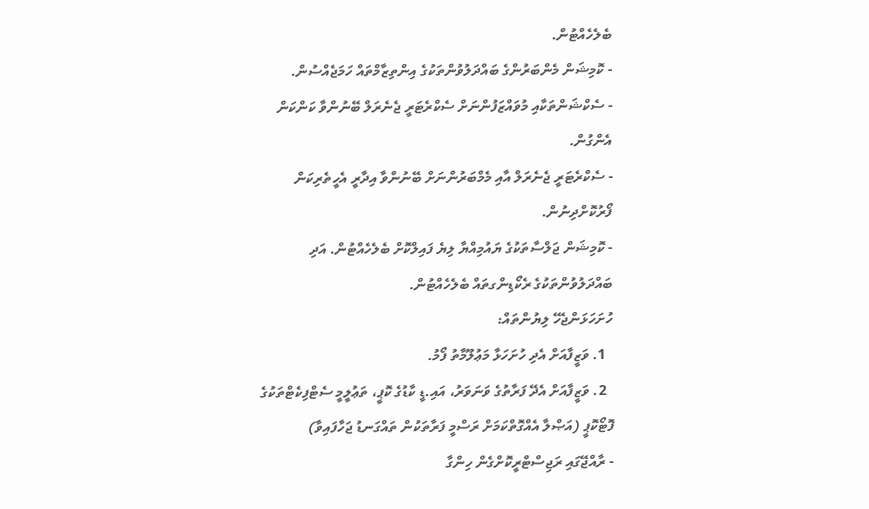ބެލެހެއްޓުން.
- ކޮމިޝަން މެންބަރުންގެ ބައްދަލުވުންތަކުގެ އިންތިޒާމްތައް ހަމަޖެއްސުން.
- ސެކްޝަންތަކާއި މުވައްޒަފުންނަށް ސެކްރެޓަރީ ޖެނެރަލް ބޭނުންވާ ކަންކަން އެންގުން.
- ސެކްރެޓަރީ ޖެނެރަލް އާއި މެމްބަރުންނަށް ބޭނުންވާ އިދާރީ އެހީތެރިކަން ފޯރުކޮށްދިނުން.
- ކޮމިޝަން ޖަލްސާތަކުގެ ޔައުމިއްޔާ ލިޔެ ފައިލްކޮށް ބެލެހެއްޓުން. އަދި ބައްދަލުވުންތަކުގެ ރެކޯޑިންގތައް ބެލެހެއްޓުން.
ހުށަހަޅަންޖެހޭ ލިޔުންތައް:
  1. ވަޒީފާއަށް އެދި ހުށަހަޅާ މަޢުލޫމާތު ފޯމު.
  2. ވަޒީފާއަށް އެދޭ ފަރާތުގެ ވަނަވަރު، އައި.ޑީ ކާޑުގެ ކޮޕީ، ތަޢުލީމީ ސެޓްފިކެޓްތަކުގެ ފޮޓޯކޮޕީ (އަޞްލާ އެއްގޮތްކަމަށް ރަސްމީ ފަރާތަކުން ތައްގަނޑު ޖަހާފައިވާ)
- ރާއްޖޭގައި ރަޖިސްޓްރީކޮށްގެން ހިންގާ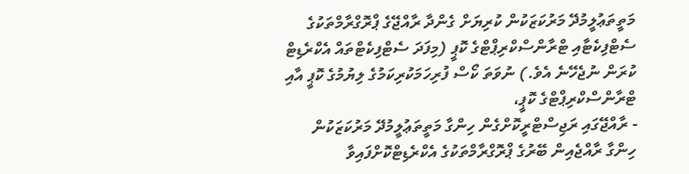މަތީތަޢުލީމުދޭ މަރުކަޒަކުން ކުރިޔަށް ގެންދާ ރާއްޖޭގެ ޕްރޮގްރާމްތަކުގެ ސެޓްފިކެޓާއި ޓްރާންސްކްރިޕްޓްގެ ކޮޕީ (މިފަދަ ސެޓްފިކެޓްތައް އެކްރެޑިޓް ކުރަން ނުޖެހޭނެ އެވެ.) ނުވަތަ ކޯސް ފުރިހަމަކުރިކަމުގެ ލިޔުމުގެ ކޮޕީ އާއި ޓްރާންސްކްރިޕްޓްގެ ކޮޕީ،
- ރާއްޖޭގައި ރަޖިސްޓްރީކޮށްގެން ހިންގާ މަތީތަޢުލީމުދޭ މަރުކަޒަކުން ހިންގާ ރާއްޖެއިން ބޭރުގެ ޕްރޮގްރާމްތަކުގެ އެކްރެޑިޓްކޮށްފައިވާ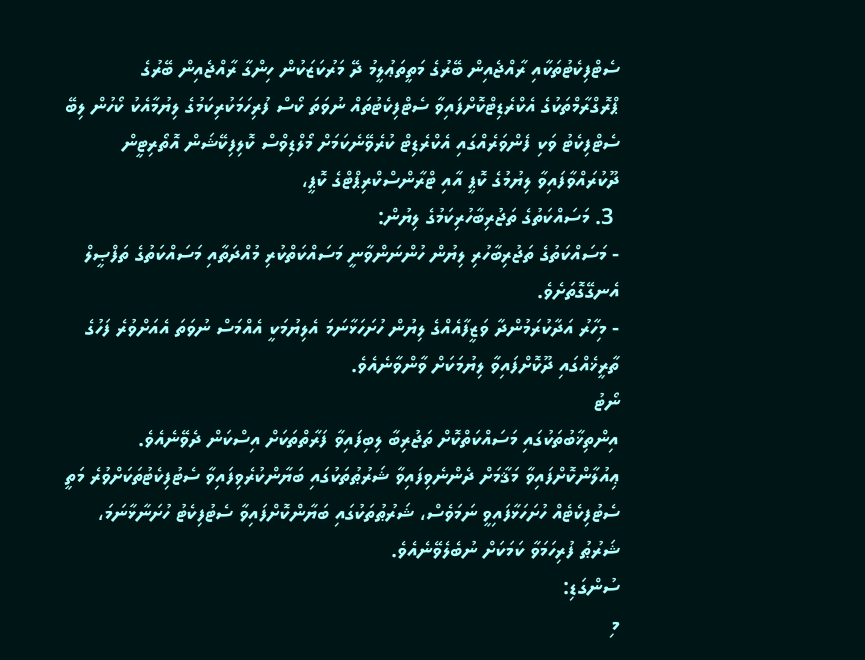ސެޓްފިކެޓުތަކާއި ރާއްޖެއިން ބޭރުގެ މަތީތަޢުލީމު ދޭ މަރުކަޒަކުން ހިންގާ ރާއްޖެއިން ބޭރުގެ ޕްރޮގްރާމްތަކުގެ އެކްރެޑިޓްކޮށްފައިވާ ސެޓްފިކެޓުތައް ނުވަތަ ކޯސް ފުރިހަމަކުރިކަމުގެ ލިޔުމާއެކު ކޯހުން ލިބޭ ސެޓްފިކެޓު ވަކި ފެންވަރެއްގައި އެކްރެޑިޓް ކުރެވޭނެކަމަށް މޯލްޑިވްސް ކޮލިފިކޭޝަން އޮތޯރިޓީން ދޫކުރައްވާފައިވާ ލިޔުމުގެ ކޮޕީ އާއި ޓްރާންސްކްރިޕްޓްގެ ކޮޕީ،
 3. މަސައްކަތުގެ ތަޖުރިބާހުރިކަމުގެ ލިޔުން:
- މަސައްކަތުގެ ތަޖުރިބާހުރި ލިޔުން ހުންނަންވާނީ މަސައްކަތްކުރި މުއްދަތާއި މަސައްކަތުގެ ތަފްޞީލް އެނގޭގޮތަށެވެ.
- މިހާރު އަދާކުރަމުންދާ ވަޒީފާއެއްގެ ލިޔުން ހުށަހަޅާނަމަ އެލިޔުމަކީ އެއްމަސް ނުވަތަ އެއަށްވުރެ ފަހުގެ ތާރީޚެއްގައި ދޫކޮށްފައިވާ ލިޔުމަކަށް ވާންވާނެއެވެ.
ނޯޓު
އިންތިޚާބުތަކުގައި މަސައްކަތްކޮށް ތަޖުރިބާ ލިބިފައިވާ ފަރާތްތަކަށް އިސްކަން ދެވޭނެއެވެ.
ޢިއުލާންކޮށްފައިވާ މަޤާމަށް ދެންނެވިފައިވާ ޝަރުޠުތަކުގައި ބަޔާންކުރެވިފައިވާ ސެޓުފިކެޓުތަކަށްވުރެ މަތީ ސެޓުފިކެޓެއް ހުށަހަޅާފައިވީ ނަމަވެސް، ޝަރުޠުތަކުގައި ބަޔާންކޮށްފައިވާ ސެޓުފިކެޓު ހުށަނާޅާނަމަ، ޝަރުޠު ފުރިހަމަވާ ކަމަކަށް ނުބެލެވޭނެއެވެ.
ސުންގަޑި:
މި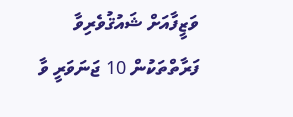ވަޒީފާއަށް ޝައުޤުވެރިވާ ފަރާތްތަކުން 10 ޖަނަވަރީ ވާ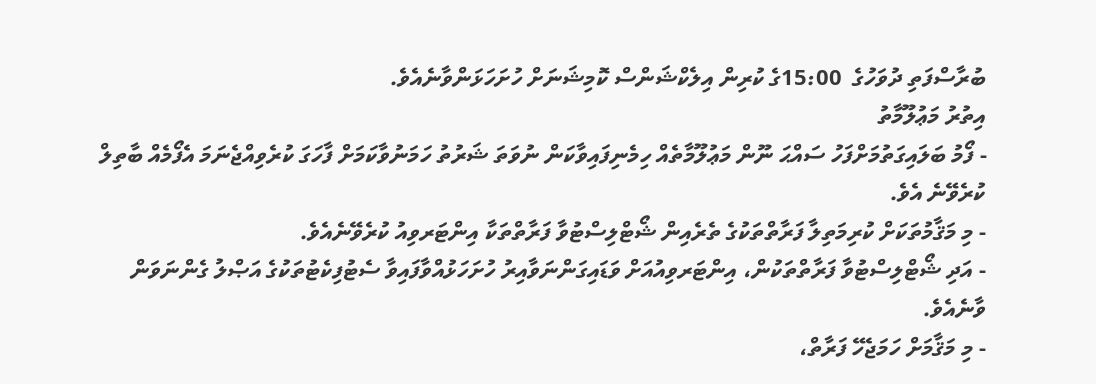ބުރާސްފަތި ދުވަހުގެ  15:00ގެ ކުރިން އިލެކްޝަންސް ކޮމިޝަނަށް ހުށަހަޅަންވާނެއެވެ.
އިތުރު މަޢުލޫމާތު
- ފޯމު ބަލައިގަތުމަށްފަހު ސައްޙަ ނޫން މަޢުލޫމާތެއް ހިމެނިފައިވާކަން ނުވަތަ ޝަރުތު ހަމަނުވާކަމަށް ފާހަގަ ކުރެވިއްޖެނަމަ އެފޯމެއް ބާތިލް ކުރެވޭނެ އެވެ.
- މި މަޤާމުތަކަށް ކުރިމަތިލާ ފަރާތްތަކުގެ ތެރެއިން ޝޯޓްލިސްޓުވާ ފަރާތްތަކާ އިންޓަރވިއު ކުރެވޭނެއެވެ.
- އަދި ޝޯޓްލިސްޓުވާ ފަރާތްތަކުން، އިންޓަރވިއުއަށް ވަޑައިގަންނަވާއިރު ހުށަހަޅުއްވާފައިވާ ސެޓުފިކެޓުތަކުގެ އަޞްލު ގެންނަވަން ވާނެއެވެ.
- މި މަޤާމަށް ހަމަޖެހޭ ފަރާތް،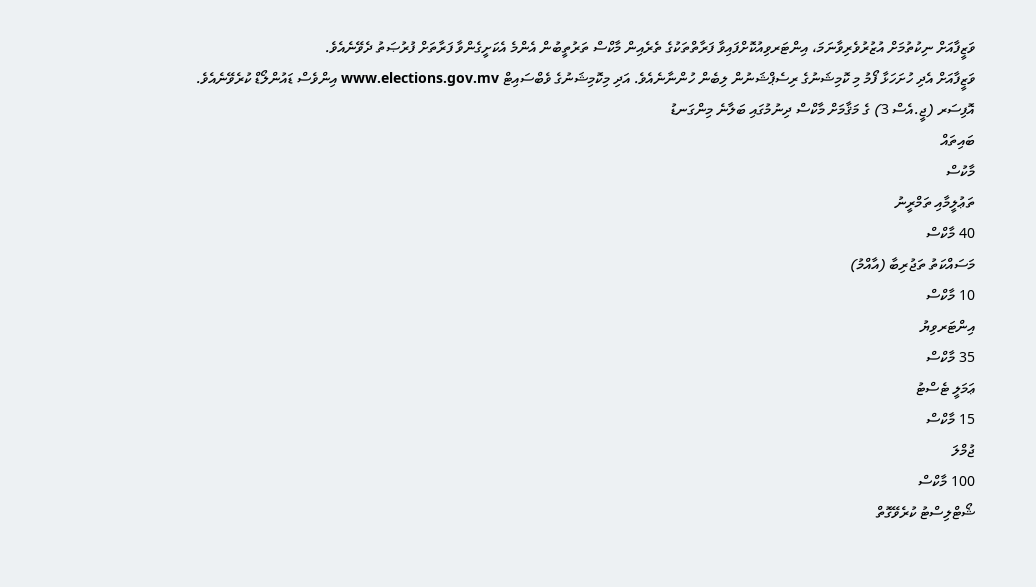ވަޒީފާއަށް ނިކުތުމަށް އުޒުރުވެރިވާނަމަ، އިންޓަރވިއުކޮށްފައިވާ ފަރާތްތަކުގެ ތެރެއިން މާކްސް ތަރުތީބުން އެންމެ އެކަށީގެންވާ ފަރާތަށް ފުރުޞަތު ދެވޭނެއެވެ.
ވަޒީފާއަށް އެދި ހުށަހަޅާ ފޯމު މި ކޮމިޝަނުގެ ރިސެޕްޝަނުން ލިބެން ހުންނާނެއެވެ. އަދި މިކޮމިޝަނުގެ ވެބްސައިޓް www.elections.gov.mv އިންވެސް ޑައުންލޯޑް ކުރެވޭނެއެވެ.
އޮފިސަރ (ޖީ.އެސް 3) ގެ މަޤާމަށް މާކްސް ދިނުމުގައި ބަލާނެ މިންގަނޑު
ބައިތައް
މާކުސް
ތަޢުލީމާއި ތަމްރީނު
40 މާކްސް
މަސައްކަތު ތަޖުރިބާ (އާއްމު)
10 މާކްސް
އިންޓަރވިޔު
35 މާކްސް
ޢަމަލީ ޓެސްޓު
15 މާކްސް
ޖުމްލަ
100 މާކްސް
ޝޯޓްލިސްޓު ކުރެވޭގޮތް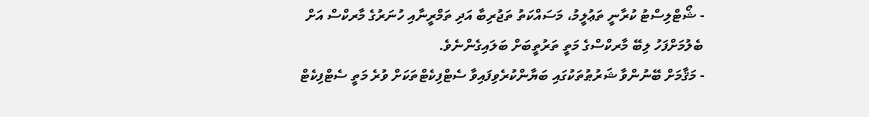- ޝޯޓްލިސްޓު ކުރާނީ ތަޢުލީމު، މަސައްކަތު ތަޖުރިބާ އަދި ތަމްރީނާއި ހުނަރުގެ މާރކްސް އަށް ބެލުމަށްފަހު ލިބޭ މާރކްސްގެ މަތީ ތަރުތީބަށް ބަލައިގެންނެވެ.
- މަޤާމަށް ބޭނުންވާ ޝަރުޠުތަކުގައި ބަޔާންކުރެވިފައިވާ ސެޓްފިކެޓްތަކަށް ވުރެ މަތީ ސެޓްފިކެޓް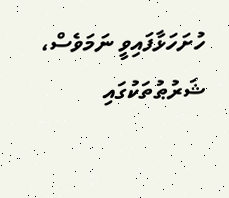ހުށަހަޅާފައިވީ ނަމަވެސް، ޝަރުޠުތަކުގައި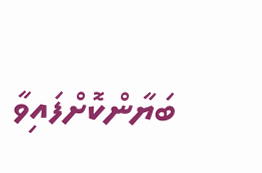ބަޔާންކޮށްފައިވާ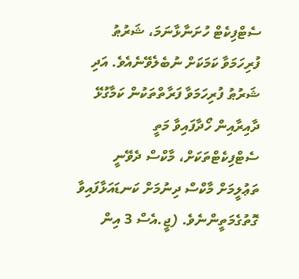ސެޓްފިކެޓް ހުށަނާޅާނަމަ، ޝަރުޠު ފުރިހަމަވާ ކަމަކަށް ނުބެލެވޭނެއެވެ. އަދި ޝަރުޠު ފުރިހަމަވާ ފަރާތްތަކުން ކަމާގުޅޭ ދާއިރާއިން ހޯދާފައިވާ މަތީ ސެޓްފިކެޓްތަކަށް، މާކްސް ދެވޭނީ ތަޢުލީމަށް މާކްސް ދިނުމަށް ކަނޑައަޅާފައިވާ ގޮތުގެމަތީންނެވެ. (ޖީ.އެސް 3 އިން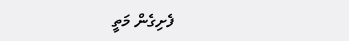ފެށިގެން މަތީ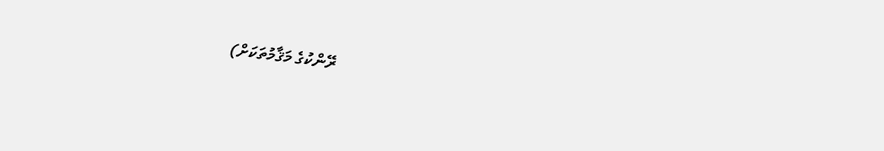ރޭންކުގެ މަޤާމުތަކަށް)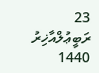23 ރަބީޢުލްއާޚިރު 1440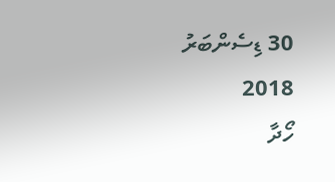30 ޑިސެންބަރު 2018
ހޯދާ